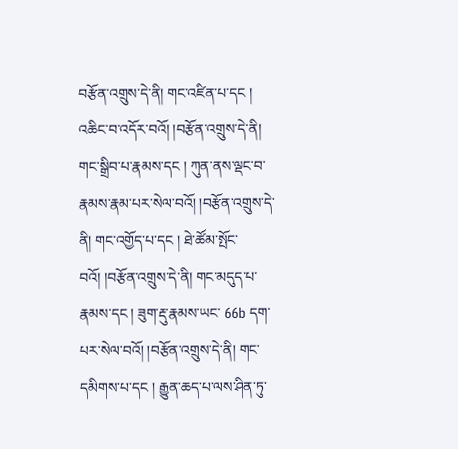བརྩོན་འགྲུས་དེ་ནི། གང་འཛིན་པ་དང ། འཆིང་བ་འདོར་བའོ། །བརྩོན་འགྲུས་དེ་ནི། གང་སྒྲིབ་པ་རྣམས་དང ། ཀུན་ནས་ལྡང་བ་རྣམས་རྣམ་པར་སེལ་བའོ། །བརྩོན་འགྲུས་དེ་ནི། གང་འགྱོད་པ་དང ། ཐེ་ཚོམ་སྤོང་བའོ། །བརྩོན་འགྲུས་དེ་ནི། གང་མདུད་པ་རྣམས་དང ། ཟུག་རྡུ་རྣམས་ཡང་ 66b དག་པར་སེལ་བའོ། །བརྩོན་འགྲུས་དེ་ནི། གང་དམིགས་པ་དང ། རྒྱུན་ཆད་པ་ལས་ཤིན་ཏུ་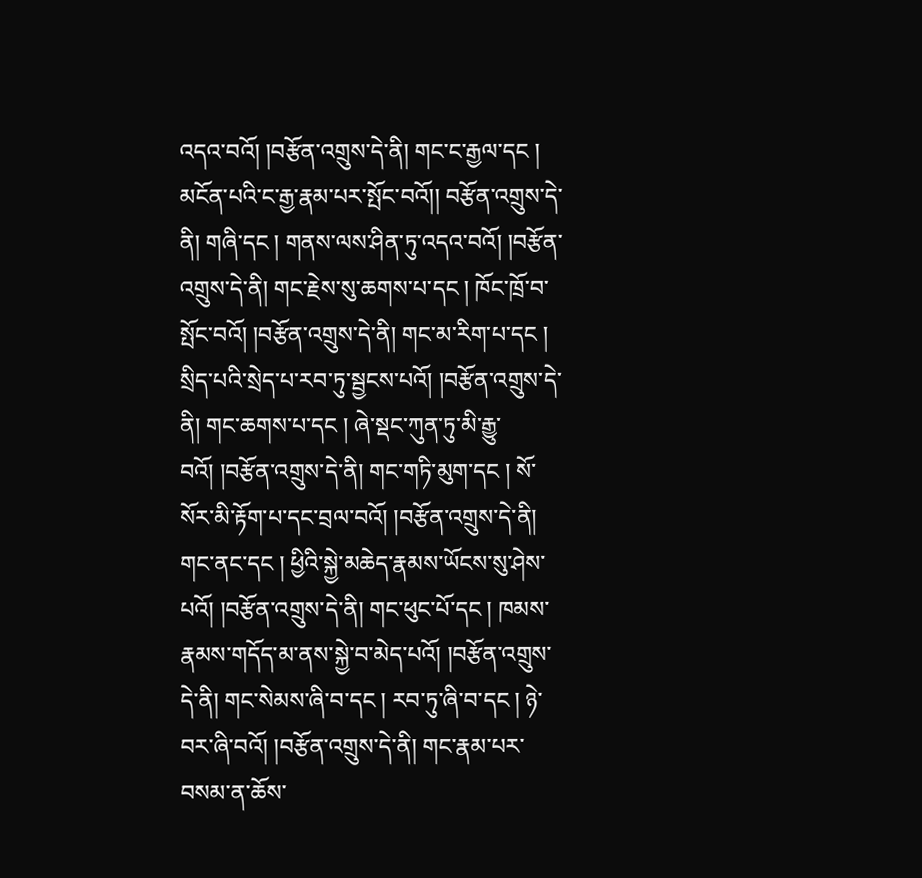འདའ་བའོ། །བརྩོན་འགྲུས་དེ་ནི། གང་ང་རྒྱལ་དང ། མངོན་པའི་ང་རྒྱ་རྣམ་པར་སྤོང་བའོ།། བརྩོན་འགྲུས་དེ་ནི། གཞི་དང ། གནས་ལས་ཤིན་ཏུ་འདའ་བའོ། །བརྩོན་འགྲུས་དེ་ནི། གང་རྗེས་སུ་ཆགས་པ་དང ། ཁོང་ཁྲོ་བ་སྤོང་བའོ། །བརྩོན་འགྲུས་དེ་ནི། གང་མ་རིག་པ་དང ། སྲིད་པའི་སྲེད་པ་རབ་ཏུ་སྦྱངས་པའོ། །བརྩོན་འགྲུས་དེ་ནི། གང་ཆགས་པ་དང ། ཞེ་སྡང་ཀུན་ཏུ་མི་རྒྱུ་བའོ། །བརྩོན་འགྲུས་དེ་ནི། གང་གཏི་མུག་དང ། སོ་སོར་མི་རྟོག་པ་དང་བྲལ་བའོ། །བརྩོན་འགྲུས་དེ་ནི། གང་ནང་དང ། ཕྱིའི་སྐྱེ་མཆེད་རྣམས་ཡོངས་སུ་ཤེས་པའོ། །བརྩོན་འགྲུས་དེ་ནི། གང་ཕུང་པོ་དང ། ཁམས་རྣམས་གདོད་མ་ནས་སྐྱེ་བ་མེད་པའོ། །བརྩོན་འགྲུས་དེ་ནི། གང་སེམས་ཞི་བ་དང ། རབ་ཏུ་ཞི་བ་དང ། ཉེ་བར་ཞི་བའོ། །བརྩོན་འགྲུས་དེ་ནི། གང་རྣམ་པར་བསམ་ན་ཆོས་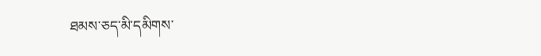ཐམས་ཅད་མི་དམིགས་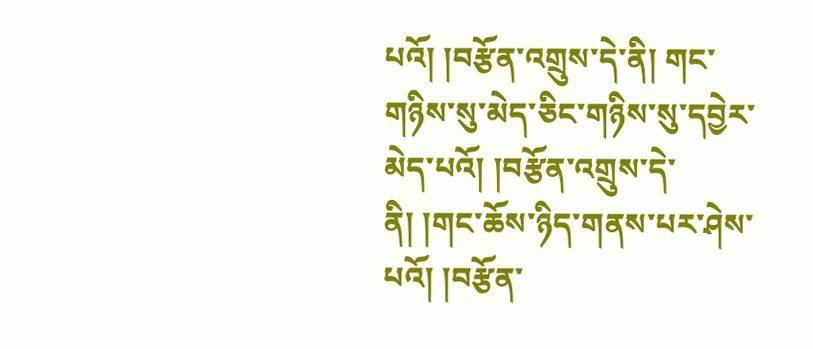པའོ། །བརྩོན་འགྲུས་དེ་ནི། གང་གཉིས་སུ་མེད་ཅིང་གཉིས་སུ་དབྱེར་མེད་པའོ། །བརྩོན་འགྲུས་དེ་ནི། །གང་ཆོས་ཉིད་གནས་པར་ཤེས་པའོ། །བརྩོན་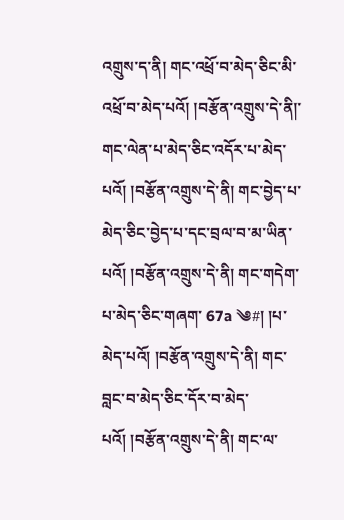འགྲུས་ད་ནི། གང་འཕྲོ་བ་མེད་ཅིང་མི་འཕྲོ་བ་མེད་པའོ། །བརྩོན་འགྲུས་དེ་ནི།་གང་ལེན་པ་མེད་ཅིང་འདོར་པ་མེད་པའོ། །བརྩོན་འགྲུས་དེ་ནི། གང་བྱེད་པ་མེད་ཅིང་བྱེད་པ་དང་བྲལ་བ་མ་ཡིན་པའོ། །བརྩོན་འགྲུས་དེ་ནི། གང་གདེག་པ་མེད་ཅིང་གཞག་ 67a ༄#། །པ་མེད་པའོ། །བརྩོན་འགྲུས་དེ་ནི། གང་བླང་བ་མེད་ཅིང་དོར་བ་མེད་པའོ། །བརྩོན་འགྲུས་དེ་ནི། གང་ལ་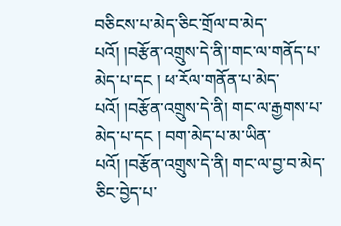བཅིངས་པ་མེད་ཅིང་གྲོལ་བ་མེད་པའོ། །བརྩོན་འགྲུས་དེ་ནི།་གང་ལ་གནོད་པ་མེད་པ་དང ། ཕ་རོལ་གནོན་པ་མེད་པའོ། །བརྩོན་འགྲུས་དེ་ནི། གང་ལ་རྒྱགས་པ་མེད་པ་དང ། བག་མེད་པ་མ་ཡིན་པའོ། །བརྩོན་འགྲུས་དེ་ནི། གང་ལ་བྱ་བ་མེད་ཅིང་བྱེད་པ་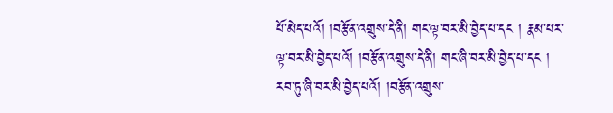པོ་མེད་པའོ། །བརྩོན་འགྲུས་དེ་ནི། གང་ལྟ་བར་མི་བྱེད་པ་དང ། རྣམ་པར་ལྟ་བར་མི་བྱེད་པའོ། །བརྩོན་འགྲུས་དེ་ནི། གང་ཞི་བར་མི་བྱེད་པ་དང ། རབ་ཏུ་ཞི་བར་མི་བྱེད་པའོ། །བརྩོན་འགྲུས་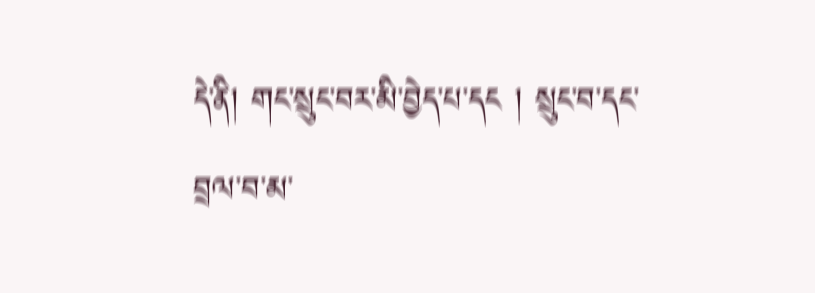དེ་ནི། གང་སྲུང་བར་མི་བྱེད་པ་དང ། སྲུང་བ་དང་བྲལ་བ་མ་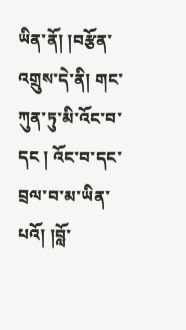ཡིན་ནོ། །བརྩོན་འགྲུས་དེ་ནི། གང་ཀུན་ཏུ་མི་འོང་བ་དང ། འོང་བ་དང་བྲལ་བ་མ་ཡིན་པའོ། །བློ་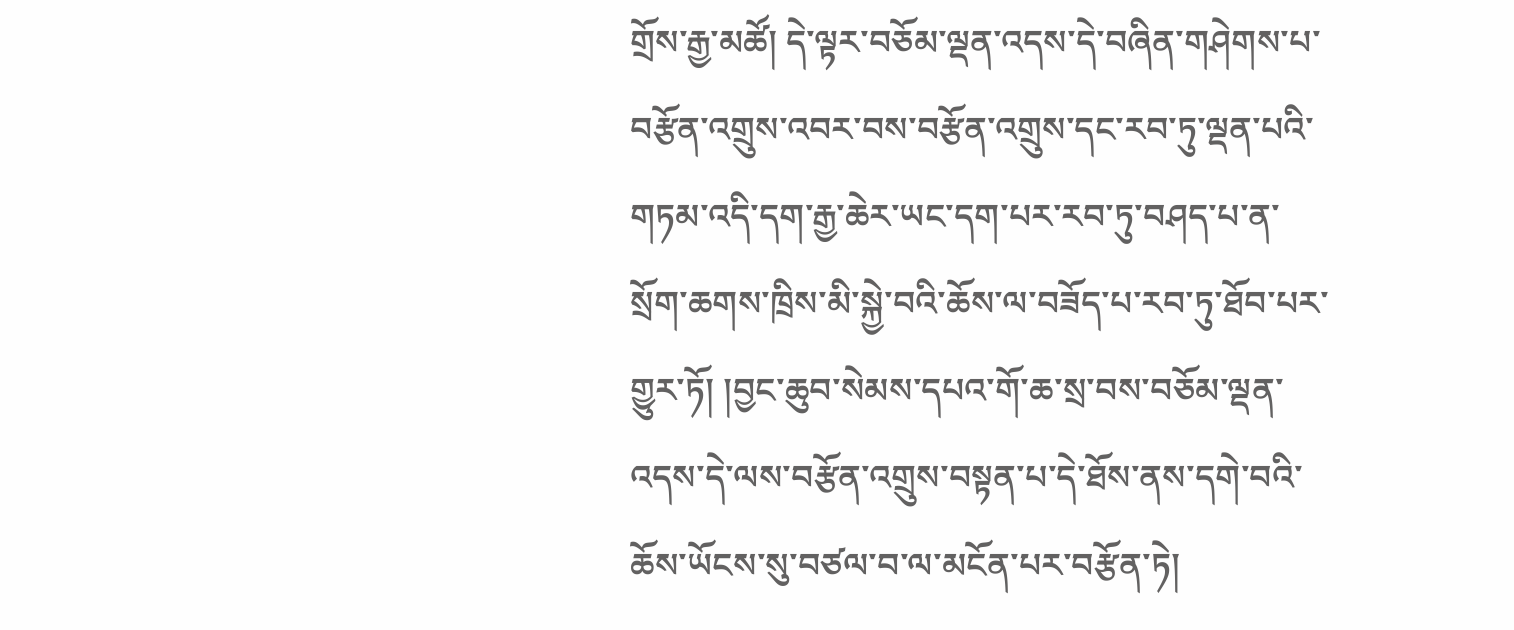གྲོས་རྒྱ་མཚོ། དེ་ལྟར་བཅོམ་ལྡན་འདས་དེ་བཞིན་གཤེགས་པ་བརྩོན་འགྲུས་འབར་བས་བརྩོན་འགྲུས་དང་རབ་ཏུ་ལྡན་པའི་གཏམ་འདི་དག་རྒྱ་ཆེར་ཡང་དག་པར་རབ་ཏུ་བཤད་པ་ན་སྲོག་ཆགས་ཁྲིས་མི་སྐྱེ་བའི་ཆོས་ལ་བཟོད་པ་རབ་ཏུ་ཐོབ་པར་གྱུར་ཏོ། །བྱང་ཆུབ་སེམས་དཔའ་གོ་ཆ་སྲ་བས་བཅོམ་ལྡན་འདས་དེ་ལས་བརྩོན་འགྲུས་བསྟན་པ་དེ་ཐོས་ནས་དགེ་བའི་ཆོས་ཡོངས་སུ་བཙལ་བ་ལ་མངོན་པར་བརྩོན་ཏེ།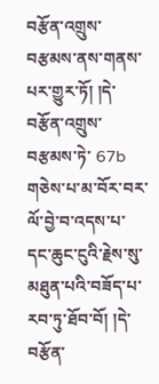བརྩོན་འགྲུས་བརྩམས་ནས་གནས་པར་གྱུར་ཏོ། །དེ་བརྩོན་འགྲུས་བརྩམས་ཏེ་ 67b གཅེས་པ་མ་བོར་བར་ལོ་བྱེ་བ་འདས་པ་དང་ཆུང་ངུའི་རྗེས་སུ་མཐུན་པའི་བཟོད་པ་རབ་ཏུ་ཐོབ་བོ། །དེ་བརྩོན་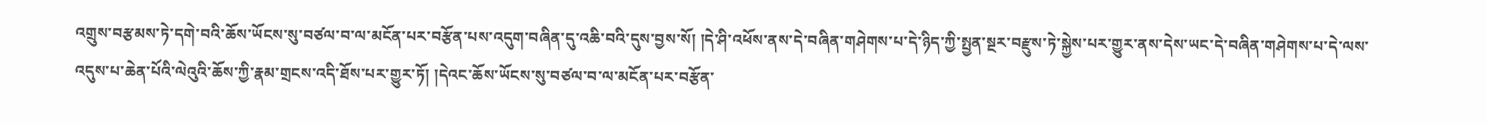འགྲུས་བརྩམས་ཏེ་དགེ་བའི་ཆོས་ཡོངས་སུ་བཙལ་བ་ལ་མངོན་པར་བརྩོན་པས་འདུག་བཞིན་དུ་འཆི་བའི་དུས་བྱས་སོ། །དེ་ཤི་འཕོས་ནས་དེ་བཞིན་གཤེགས་པ་དེ་ཉིད་ཀྱི་སྤྱན་སྔར་བརྫུས་ཏེ་སྐྱེས་པར་གྱུར་ནས་དེས་ཡང་དེ་བཞིན་གཤེགས་པ་དེ་ལས་འདུས་པ་ཆེན་པོའི་ལེའུའི་ཆོས་ཀྱི་རྣམ་གྲངས་འདི་ཐོས་པར་གྱུར་ཏོ། །དེའང་ཆོས་ཡོངས་སུ་བཙལ་བ་ལ་མངོན་པར་བརྩོན་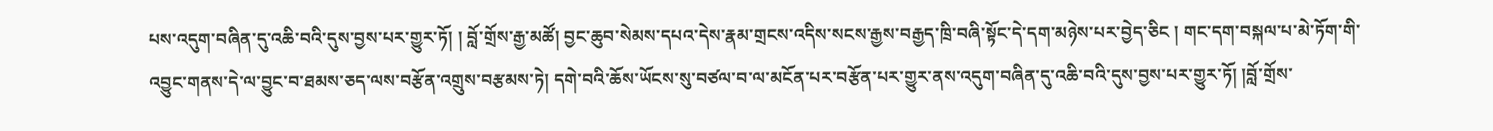པས་འདུག་བཞིན་དུ་འཆི་བའི་དུས་བྱས་པར་གྱུར་ཏོ། ། བློ་གྲོས་རྒྱ་མཚོ། བྱང་ཆུབ་སེམས་དཔའ་དེས་རྣམ་གྲངས་འདིས་སངས་རྒྱས་བརྒྱད་ཁྲི་བཞི་སྟོང་དེ་དག་མཉེས་པར་བྱེད་ཅིང ། གང་དག་བསྐལ་པ་མེ་ཏོག་གི་འབྱུང་གནས་དེ་ལ་བྱུང་བ་ཐམས་ཅད་ལས་བརྩོན་འགྲུས་བརྩམས་ཏེ། དགེ་བའི་ཆོས་ཡོངས་སུ་བཙལ་བ་ལ་མངོན་པར་བརྩོན་པར་གྱུར་ནས་འདུག་བཞིན་དུ་འཆི་བའི་དུས་བྱས་པར་གྱུར་ཏོ། །བློ་གྲོས་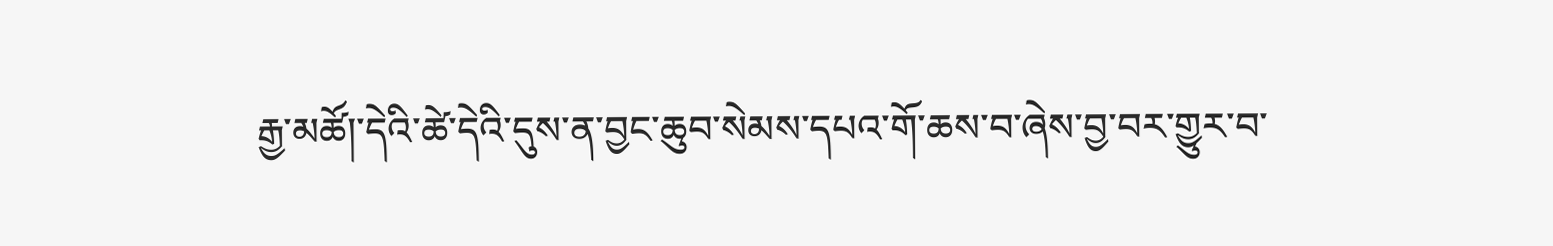རྒྱ་མཚོ།་དེའི་ཚེ་དེའི་དུས་ན་བྱང་ཆུབ་སེམས་དཔའ་གོ་ཆས་བ་ཞེས་བྱ་བར་གྱུར་བ་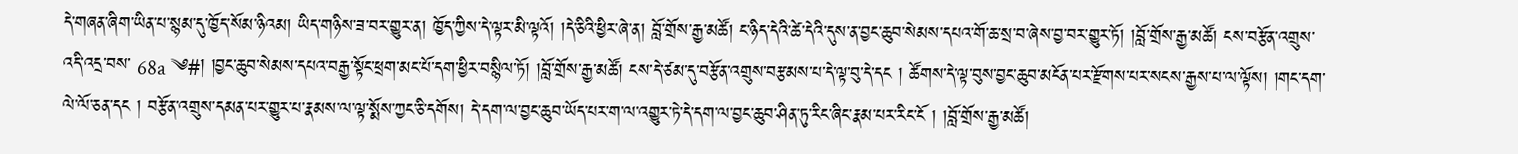དེ་གཞན་ཞིག་ཡིན་པ་སྙམ་དུ་ཁྱོད་སོམ་ཉིའམ། ཡིད་གཉིས་ཟ་བར་གྱུར་ན། ཁྱོད་ཀྱིས་དེ་ལྟར་མི་ལྟའོ། །དེ་ཅིའི་ཕྱིར་ཞེ་ན། བློ་གྲོས་རྒྱ་མཚོ། ང་ཉིད་དེའི་ཚེ་དེའི་དུས་ན་བྱང་ཆུབ་སེམས་དཔའ་གོ་ཆ་སྲ་བ་ཞེས་བྱ་བར་གྱུར་ཏོ། །བློ་གྲོས་རྒྱ་མཚོ། ངས་བརྩོན་འགྲུས་འདི་འདྲ་བས་ 68a ༄#། །བྱང་ཆུབ་སེམས་དཔའ་བརྒྱ་སྟོང་ཕྲག་མང་པོ་དག་ཕྱིར་བསྙིལ་ཏོ། །བློ་གྲོས་རྒྱ་མཚོ། ངས་དེ་ཙམ་དུ་བརྩོན་འགྲུས་བརྩམས་པ་དེ་ལྟ་བུ་དེ་དང ། ཚོགས་དེ་ལྟ་བུས་བྱང་ཆུབ་མངོན་པར་རྫོགས་པར་སངས་རྒྱས་པ་ལ་ལྟོས། །གང་དག་ལེ་ལོ་ཅན་དང ། བརྩོན་འགྲུས་དམན་པར་གྱུར་པ་རྣམས་ལ་ལྟ་སྨོས་ཀྱང་ཅི་དགོས། དེ་དག་ལ་བྱང་ཆུབ་ཡོད་པར་ག་ལ་འགྱུར་ཏེ་དེ་དག་ལ་བྱང་ཆུབ་ཤིན་ཏུ་རིང་ཞིང་རྣམ་པར་རིང་ངོ ། །བློ་གྲོས་རྒྱ་མཚོ།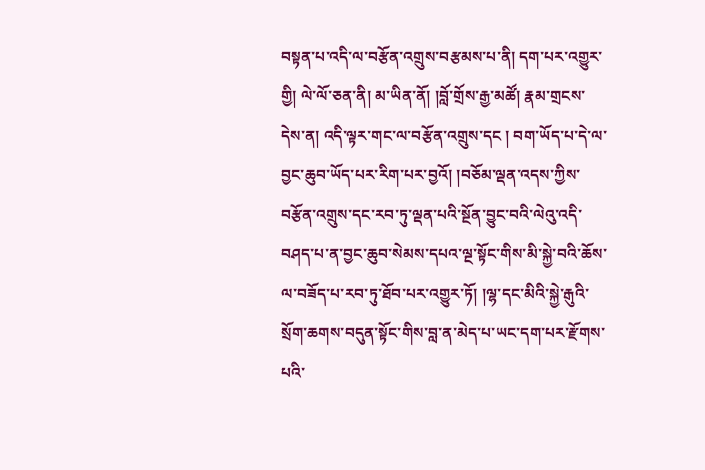བསྟན་པ་འདི་ལ་བརྩོན་འགྲུས་བརྩམས་པ་ནི། དག་པར་འགྱུར་གྱི། ལེ་ལོ་ཅན་ནི། མ་ཡིན་ནོ། །བློ་གྲོས་རྒྱ་མཚོ། རྣམ་གྲངས་དེས་ན། འདི་ལྟར་གང་ལ་བརྩོན་འགྲུས་དང ། བག་ཡོད་པ་དེ་ལ་བྱང་ཆུབ་ཡོད་པར་རིག་པར་བྱའོ། །བཅོམ་ལྡན་འདས་ཀྱིས་བརྩོན་འགྲུས་དང་རབ་ཏུ་ལྡན་པའི་སྔོན་བྱུང་བའི་ལེའུ་འདི་བཤད་པ་ན་བྱང་ཆུབ་སེམས་དཔའ་ལྔ་སྟོང་གིས་མི་སྐྱེ་བའི་ཆོས་ལ་བཟོད་པ་རབ་ཏུ་ཐོབ་པར་འགྱུར་ཏོ། །ལྷ་དང་མིའི་སྐྱེ་རྒུའི་སྲོག་ཆགས་བདུན་སྟོང་གིས་བླ་ན་མེད་པ་ཡང་དག་པར་རྫོགས་པའི་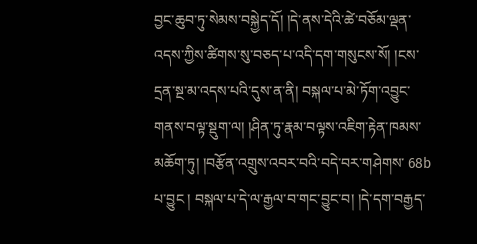བྱང་ཆུབ་ཏུ་སེམས་བསྐྱེད་དོ། །དེ་ནས་དེའི་ཚེ་བཅོམ་ལྡན་འདས་ཀྱིས་ཚིགས་སུ་བཅད་པ་འདི་དག་གསུངས་སོ། །ངས་དྲན་སྔ་མ་འདས་པའི་དུས་ན་ནི། བསྐལ་པ་མེ་ཏོག་འབྱུང་གནས་བལྟ་སྡུག་ལ། །ཤིན་ཏུ་རྣམ་བལྟས་འཇིག་རྟེན་ཁམས་མཆོག་ཏུ། །བརྩོན་འགྲུས་འབར་བའི་བདེ་བར་གཤེགས་ 68b པ་བྱུང ། བསྐལ་པ་དེ་ལ་རྒྱལ་བ་གང་བྱུང་བ། །དེ་དག་བརྒྱད་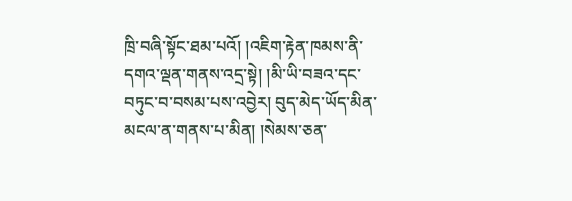ཁྲི་བཞི་སྟོང་ཐམ་པའོ། །འཇིག་རྟེན་ཁམས་ནི་དགའ་ལྡན་གནས་འདྲ་སྟེ། །མི་ཡི་བཟའ་དང་བཏུང་བ་བསམ་པས་འབྱེར། བུད་མེད་ཡོད་མིན་མངལ་ན་གནས་པ་མིན། །སེམས་ཅན་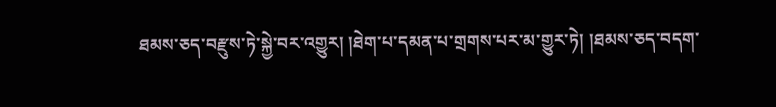ཐམས་ཅད་བརྫུས་ཏེ་སྐྱེ་བར་འགྱུར། །ཐེག་པ་དམན་པ་གྲགས་པར་མ་གྱུར་ཏེ། །ཐམས་ཅད་བདག་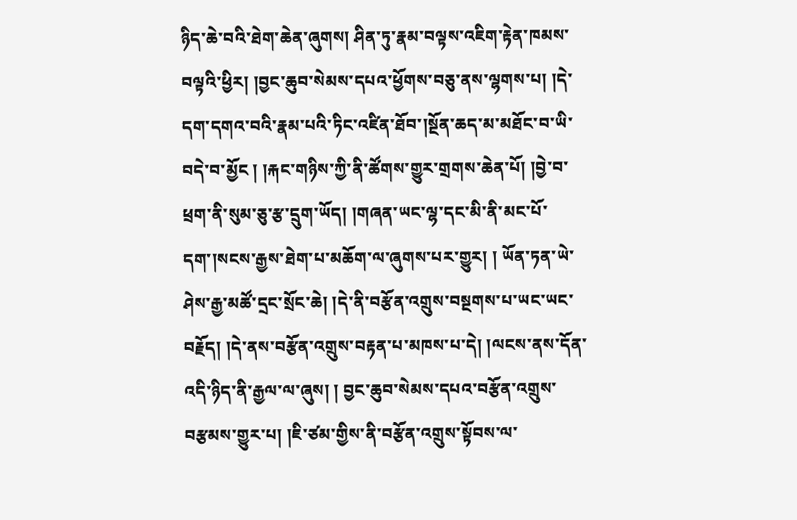ཉིད་ཆེ་བའི་ཐེག་ཆེན་ཞུགས། ཤིན་ཏུ་རྣམ་བལྟས་འཇིག་རྟེན་ཁམས་བལྟའི་ཕྱིར། །བྱང་ཆུབ་སེམས་དཔའ་ཕྱོགས་བཅུ་ནས་ལྷགས་པ། །དེ་དག་དགའ་བའི་རྣམ་པའི་ཏིང་འཛིན་ཐོབ་།སྔོན་ཆད་མ་མཐོང་བ་ཡི་བདེ་བ་མྱོང ། །རྐང་གཉིས་ཀྱི་ནི་ཚོགས་གྱུར་གྲགས་ཆེན་པོ། །བྱེ་བ་ཕྲག་ནི་སུམ་ཅུ་རྩ་དྲུག་ཡོད། །གཞན་ཡང་ལྷ་དང་མི་ནི་མང་པོ་དག་།སངས་རྒྱས་ཐེག་པ་མཆོག་ལ་ཞུགས་པར་གྱུར། ། ཡོན་ཏན་ཡེ་ཤེས་རྒྱ་མཚོ་དྲང་སྲོང་ཆེ། །དེ་ནི་བརྩོན་འགྲུས་བསྔགས་པ་ཡང་ཡང་བརྗོད། །དེ་ནས་བརྩོན་འགྲུས་བརྟན་པ་མཁས་པ་དེ། །ལངས་ནས་དོན་འདི་ཉིད་ནི་རྒྱལ་ལ་ཞུས། ། བྱང་ཆུབ་སེམས་དཔའ་བརྩོན་འགྲུས་བརྩམས་གྱུར་པ། །ཇི་ཙམ་གྱིས་ནི་བརྩོན་འགྲུས་སྟོབས་ལ་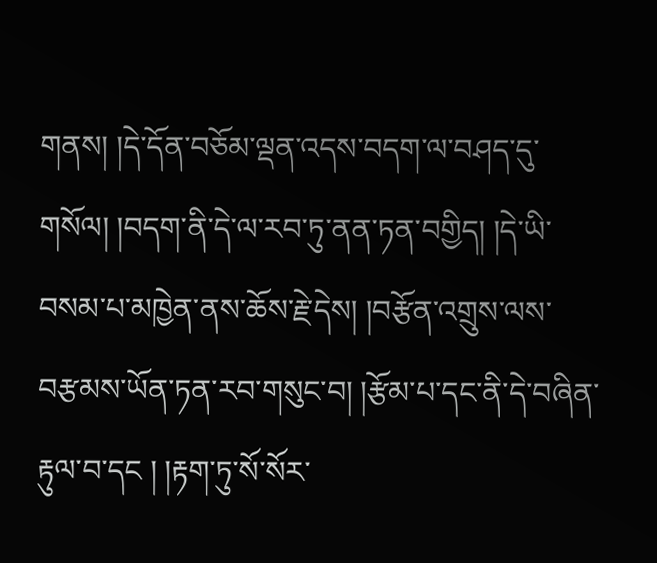གནས། །དེ་དོན་བཅོམ་ལྡན་འདས་བདག་ལ་བཤད་དུ་གསོལ། །བདག་ནི་དེ་ལ་རབ་ཏུ་ནན་ཏན་བགྱིད། །དེ་ཡི་བསམ་པ་མཁྱེན་ནས་ཆོས་རྗེ་དེས། །བརྩོན་འགྲུས་ལས་བརྩམས་ཡོན་ཏན་རབ་གསུང་བ། །རྩོམ་པ་དང་ནི་དེ་བཞིན་རྟུལ་བ་དང ། །རྟག་ཏུ་སོ་སོར་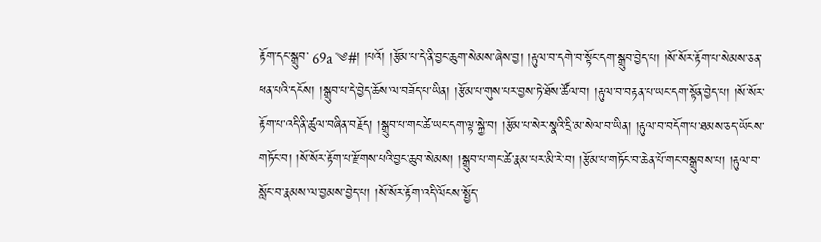རྟོག་དང་སྒྲུབ་ 69a ༄#། །པའོ། །རྩོམ་པ་དེ་ནི་བྱང་ཆུག་སེམས་ཞེས་བྱ། །རྟུལ་བ་དགེ་བ་སྟོང་དག་སྒྲུབ་བྱེད་པ། །སོ་སོར་རྟོག་པ་སེམས་ཅན་ཕན་པའི་དངོས། །སྒྲུབ་པ་དེ་བྱེད་ཆོས་ལ་བཟོད་པ་ཡིན། །རྩོམ་པ་གུས་པར་བྱས་ཏེ་ཐོས་ཚོལ་བ། །རྟུལ་བ་བརྟན་པ་ཡང་དག་སྟོན་བྱེད་པ། །སོ་སོར་རྟོག་པ་འདི་ནི་ཚུལ་བཞིན་བརྗོད། །སྒྲུབ་པ་གང་ཚེ་ཡང་དག་ལྟ་སྐྱེ་བ། །རྩོམ་པ་སེར་སྣའི་དྲི་མ་སེལ་བ་ཡིན། །རྟུལ་བ་བདོག་པ་ཐམས་ཅད་ཡོངས་གཏོང་བ། །སོ་སོར་རྟོག་པ་རྫོགས་པའི་བྱང་ཆུབ་སེམས། །སྒྲུབ་པ་གང་ཚེ་རྣམ་པར་མི་རེ་བ། །རྩོམ་པ་གཏོང་བ་ཆེན་པོ་གང་བསྒྲུབས་པ། །རྟུལ་བ་སློང་བ་རྣམས་ལ་བྱམས་བྱེད་པ། །སོ་སོར་རྟོག་འདི་ལོངས་སྤྱོད་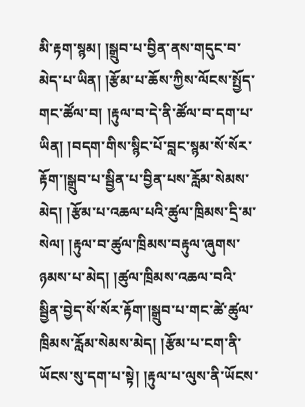མི་རྟག་སྙམ། །སྒྲུབ་པ་བྱིན་ནས་གདུང་བ་མེད་པ་ཡིན། །རྩོམ་པ་ཆོས་ཀྱིས་ལོངས་སྤྱོད་གང་ཚོལ་བ། །རྟུལ་བ་དེ་ནི་ཚོལ་བ་དག་པ་ཡིན། །བདག་གིས་སྙིང་པོ་བླང་སྙམ་སོ་སོར་རྟོག་།སྒྲུབ་པ་སྦྱིན་པ་བྱིན་པས་རློམ་སེམས་མེད། །རྩོམ་པ་འཆལ་པའི་ཚུལ་ཁྲིམས་དྲི་མ་སེལ། །རྟུལ་བ་ཚུལ་ཁྲིམས་བརྟུལ་ཞུགས་ཉམས་པ་མེད། །ཚུལ་ཁྲིམས་འཆལ་བའི་སྦྱིན་བྱེད་སོ་སོར་རྟོག་།སྒྲུབ་པ་གང་ཚེ་ཚུལ་ཁྲིམས་རློམ་སེམས་མེད། །རྩོམ་པ་ངག་ནི་ཡོངས་སུ་དག་པ་སྟེ། །རྟུལ་པ་ལུས་ནི་ཡོངས་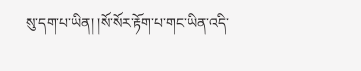སུ་དག་པ་ཡིན། །སོ་སོར་རྟོག་པ་གང་ཡིན་འདི་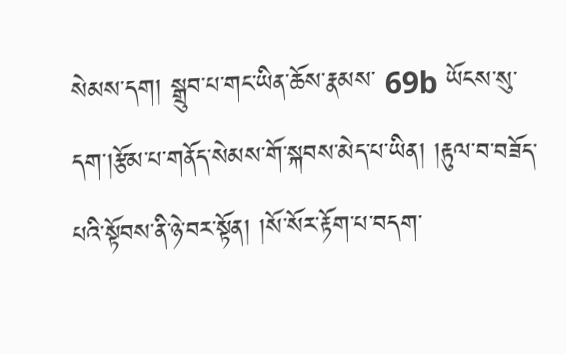སེམས་དག། སྒྲུབ་པ་གང་ཡིན་ཆོས་རྣམས་ 69b ཡོངས་སུ་དག་།རྩོམ་པ་གནོད་སེམས་གོ་སྐབས་མེད་པ་ཡིན། །རྟུལ་བ་བཟོད་པའི་སྟོབས་ནི་ཉེ་བར་སྟོན། །སོ་སོར་རྟོག་པ་བདག་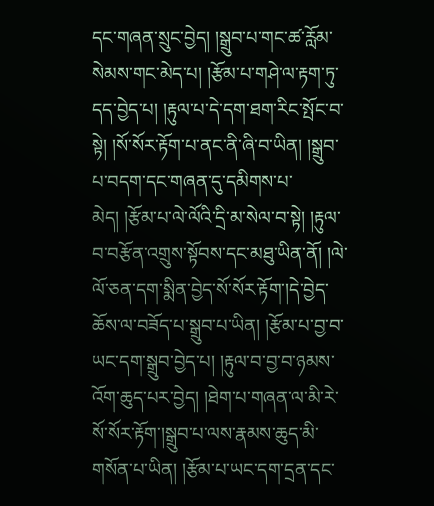དང་གཞན་སྲུང་བྱེད། །སྒྲུབ་པ་གང་ཚ་རློམ་སེམས་གང་མེད་པ། །རྩོམ་པ་གཤེ་ལ་རྟག་ཏུ་དད་བྱེད་པ། །རྟུལ་པ་དེ་དག་ཐག་རིང་སྤོང་བ་སྟེ། །སོ་སོར་རྟོག་པ་ནང་ནི་ཞི་བ་ཡིན། །སྒྲུབ་པ་བདག་དང་གཞན་དུ་དམིགས་པ་མེད། །རྩོམ་པ་ལེ་ལོའི་དྲི་མ་སེལ་བ་སྟེ། །རྟུལ་བ་བརྩོན་འགྲུས་སྟོབས་དང་མཐུ་ཡིན་ནོ། །ལེ་ལོ་ཅན་དག་སྨིན་བྱེད་སོ་སོར་རྟོག་།དེ་བྱེད་ཆོས་ལ་བཟོད་པ་སྒྲུབ་པ་ཡིན། །རྩོམ་པ་བྱ་བ་ཡང་དག་སྒྲུབ་བྱེད་པ། །རྟུལ་བ་བྱ་བ་ཉམས་འོག་ཆུད་པར་བྱེད། །ཐེག་པ་གཞན་ལ་མི་རེ་སོ་སོར་རྟོག་།སྒྲུབ་པ་ལས་རྣམས་ཆུད་མི་གསོན་པ་ཡིན། །རྩོམ་པ་ཡང་དག་དྲན་དང་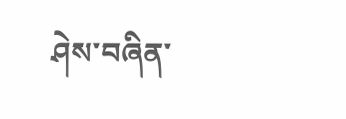ཤེས་བཞིན་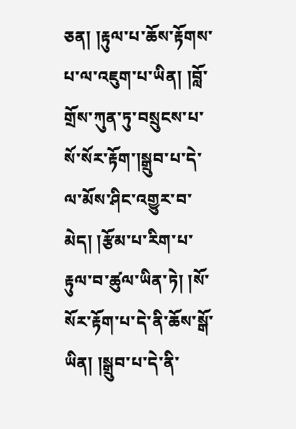ཅན། །རྟུལ་པ་ཆོས་རྟོགས་པ་ལ་འཇུག་པ་ཡིན། །བློ་གྲོས་ཀུན་ཏུ་བསྲུངས་པ་སོ་སོར་རྟོག་།སྒྲུབ་པ་དེ་ལ་མོས་ཤིང་འགྱུར་བ་མེད། །རྩོམ་པ་རིག་པ་རྟུལ་བ་ཚུལ་ཡིན་ཏེ། །སོ་སོར་རྟོག་པ་དེ་ནི་ཆོས་སྒོ་ཡིན། །སྒྲུབ་པ་དེ་ནི་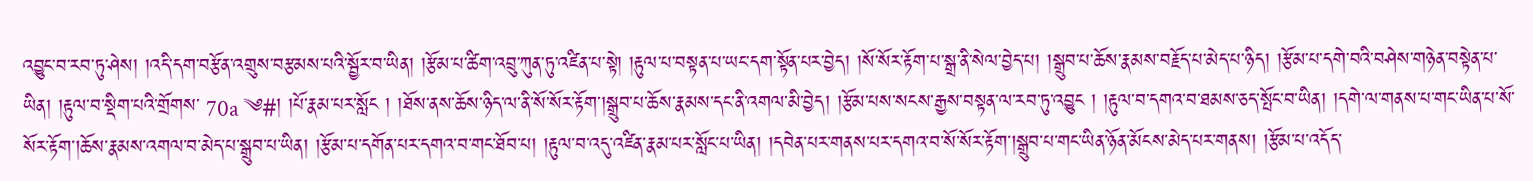འབྱུང་བ་རབ་ཏུ་ཤེས། །འདི་དག་བརྩོན་འགྲུས་བརྩམས་པའི་སྦྱོར་བ་ཡིན། །རྩོམ་པ་ཚིག་འབྲུ་ཀུན་ཏུ་འཛིན་པ་སྟེ། །རྟུལ་པ་བསྟན་པ་ཡང་དག་སྟོན་པར་བྱེད། །སོ་སོར་རྟོག་པ་སྒྲ་ནི་སེལ་བྱེད་པ། །སྒྲུབ་པ་ཆོས་རྣམས་བརྗོད་པ་མེད་པ་ཉིད། །རྩོམ་པ་དགེ་བའི་བཤེས་གཉེན་བསྟེན་པ་ཡིན། །རྟུལ་བ་སྡིག་པའི་གྲོགས་ 70a ༄#། །པོ་རྣམ་པར་སློང ། །ཐོས་ནས་ཆོས་ཉིད་ལ་ནི་སོ་སོར་རྟོག་།སྒྲུབ་པ་ཆོས་རྣམས་དང་ནི་འགལ་མི་བྱེད། །རྩོམ་པས་སངས་རྒྱས་བསྟན་ལ་རབ་ཏུ་འབྱུང ། །རྟུལ་བ་དགའ་བ་ཐམས་ཅད་སྤོང་བ་ཡིན། །དགེ་ལ་གནས་པ་གང་ཡིན་པ་སོ་སོར་རྟོག་།ཆོས་རྣམས་འགལ་བ་མེད་པ་སྒྲུབ་པ་ཡིན། །རྩོམ་པ་དགོན་པར་དགའ་བ་གང་ཐོབ་པ། །རྟུལ་བ་འདུ་འཛིན་རྣམ་པར་སློང་པ་ཡིན། །དབེན་པར་གནས་པར་དགའ་བ་སོ་སོར་རྟོག་།སྒྲུབ་པ་གང་ཡིན་ཉོན་མོངས་མེད་པར་གནས། །རྩོམ་པ་འདོད་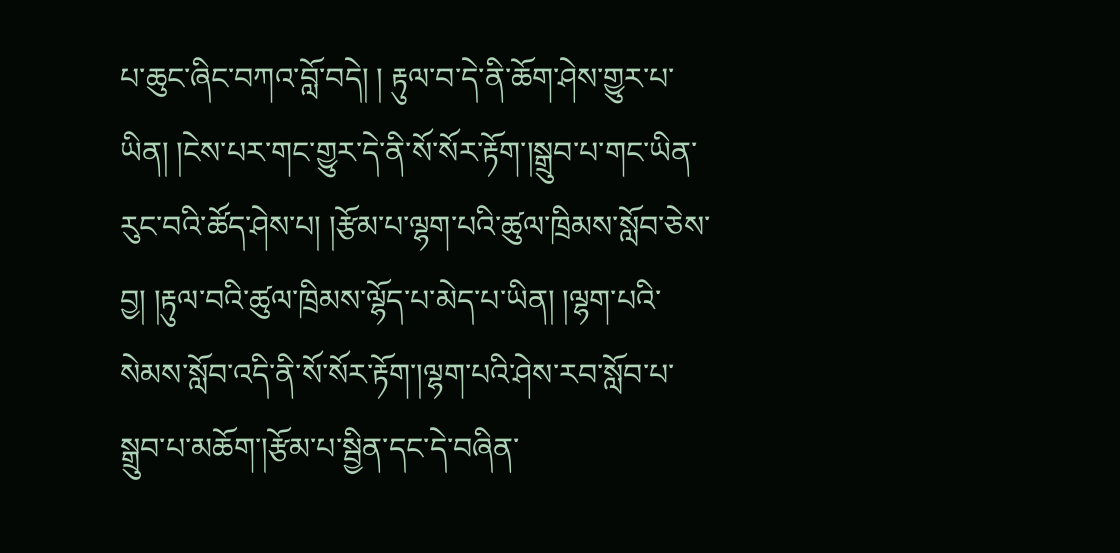པ་ཆུང་ཞིང་བཀའ་བློ་བདེ། ། རྟུལ་བ་དེ་ནི་ཆོག་ཤེས་གྱུར་པ་ཡིན། །ངེས་པར་གང་གྱུར་དེ་ནི་སོ་སོར་རྟོག་།སྒྲུབ་པ་གང་ཡིན་རུང་བའི་ཚོད་ཤེས་པ། །རྩོམ་པ་ལྷག་པའི་ཚུལ་ཁྲིམས་སློབ་ཅེས་བྱ། །རྟུལ་བའི་ཚུལ་ཁྲིམས་ལྷོད་པ་མེད་པ་ཡིན། །ལྷག་པའི་སེམས་སློབ་འདི་ནི་སོ་སོར་རྟོག་།ལྷག་པའི་ཤེས་རབ་སློབ་པ་སྒྲུབ་པ་མཆོག་།རྩོམ་པ་སྦྱིན་དང་དེ་བཞིན་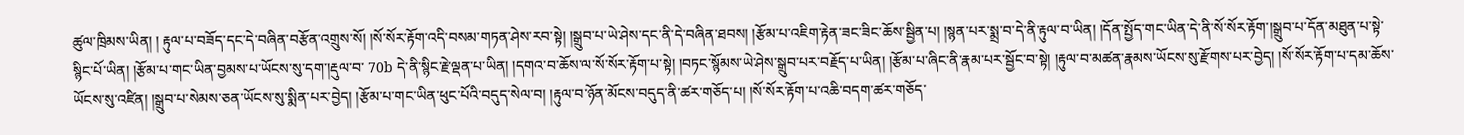ཚུལ་ཁྲིམས་ཡིན། ། རྟུལ་པ་བཟོད་དང་དེ་བཞིན་བརྩོན་འགྲུས་སོ། །སོ་སོར་རྟོག་འདི་བསམ་གཏན་ཤེས་རབ་སྟེ། །སྒྲུབ་པ་ཡེ་ཤེས་དང་ནི་དེ་བཞིན་ཐབས། །རྩོམ་པ་འཇིག་རྟེན་ཟང་ཟིང་ཆོས་སྦྱིན་པ། །སྙན་པར་སྨྲ་བ་དེ་ནི་རྟུལ་བ་ཡིན། །དོན་སྤྱོད་གང་ཡིན་དེ་ནི་སོ་སོར་རྟོག་།སྒྲུབ་པ་དོན་མཐུན་པ་སྟེ་སྙིང་པོ་ཡིན། །རྩོམ་པ་གང་ཡིན་བྱམས་པ་ཡོངས་སུ་དག་།རྡུལ་བ་ 70b དེ་ནི་སྙིང་རྗེ་ལྡན་པ་ཡིན། །དགའ་བ་ཆོས་ལ་སོ་སོར་རྟོག་པ་སྟེ། །བཏང་སྙོམས་ཡེ་ཤེས་སྒྲུབ་པར་བརྗོད་པ་ཡིན། །རྩོམ་པ་ཞིང་ནི་རྣམ་པར་སྦྱོང་བ་སྟེ། །རྟུལ་བ་མཚན་རྣམས་ཡོངས་སུ་རྫོགས་པར་བྱེད། །སོ་སོར་རྟོག་པ་དམ་ཆོས་ཡོངས་སུ་འཛིན། །སྒྲུབ་པ་སེམས་ཅན་ཡོངས་སུ་སྨིན་པར་བྱེད། །རྩོམ་པ་གང་ཡིན་ཕུང་པོའི་བདུད་སེལ་བ། །རྟུལ་བ་ཉོན་མོངས་བདུད་ནི་ཚར་གཅོད་པ། །སོ་སོར་རྟོག་པ་འཆི་བདག་ཚར་གཅོད་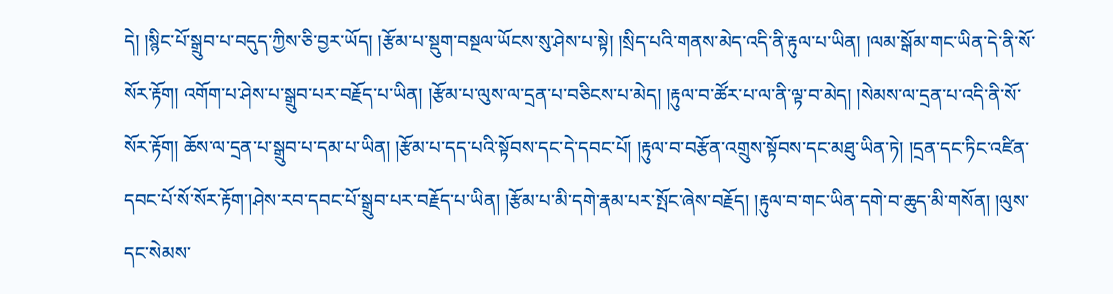དེ། །སྙིང་པོ་སྒྲུབ་པ་བདུད་ཀྱིས་ཅི་བྱར་ཡོད། །རྩོམ་པ་སྡུག་བསྔལ་ཡོངས་སུ་ཤེས་པ་སྟེ། །སྲིད་པའི་གནས་མེད་འདི་ནི་རྟུལ་པ་ཡིན། །ལམ་སྒོམ་གང་ཡིན་དེ་ནི་སོ་སོར་རྟོག། འགོག་པ་ཤེས་པ་སྒྲུབ་པར་བརྗོད་པ་ཡིན། །རྩོམ་པ་ལུས་ལ་དྲན་པ་བཅིངས་པ་མེད། །རྟུལ་བ་ཚོར་པ་ལ་ནི་ལྟ་བ་མེད། །སེམས་ལ་དྲན་པ་འདི་ནི་སོ་སོར་རྟོག། ཆོས་ལ་དྲན་པ་སྒྲུབ་པ་དམ་པ་ཡིན། །རྩོམ་པ་དད་པའི་སྟོབས་དང་དེ་དབང་པོ། །རྟུལ་བ་བརྩོན་འགྲུས་སྟོབས་དང་མཐུ་ཡིན་ཏེ། །དྲན་དང་ཏིང་འཛིན་དབང་པོ་སོ་སོར་རྟོག་།ཤེས་རབ་དབང་པོ་སྒྲུབ་པར་བརྗོད་པ་ཡིན། །རྩོམ་པ་མི་དགེ་རྣམ་པར་སྤོང་ཞེས་བརྗོད། །རྟུལ་བ་གང་ཡིན་དགེ་བ་ཆུད་མི་གསོན། །ལུས་དང་སེམས་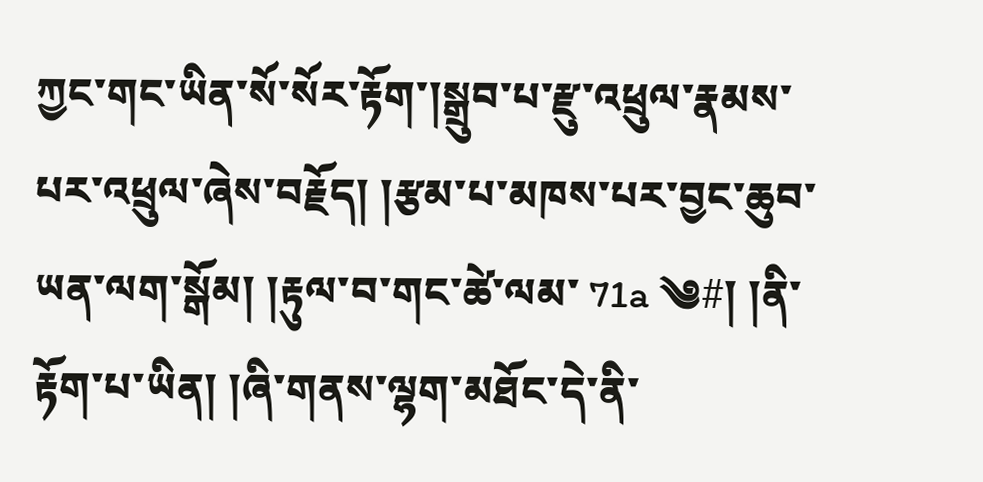ཀྱང་གང་ཡིན་སོ་སོར་རྟོག་།སྒྲུབ་པ་རྫུ་འཕྲུལ་རྣམས་པར་འཕྲུལ་ཞེས་བརྗོད། །རྩམ་པ་མཁས་པར་བྱང་ཆུབ་ཡན་ལག་སྒོམ། །རྟུལ་བ་གང་ཚེ་ལམ་ 71a ༄#། །ནི་རྟོག་པ་ཡིན། །ཞི་གནས་ལྷག་མཐོང་དེ་ནི་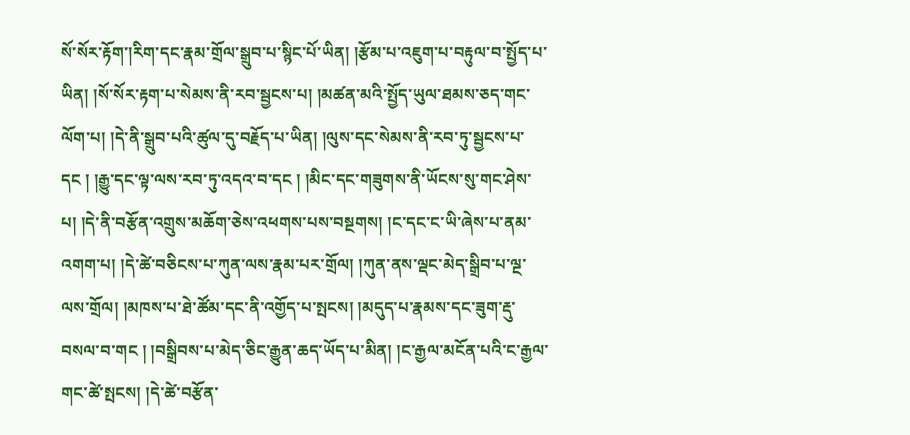སོ་སོར་རྟོག་།རིག་དང་རྣམ་གྲོལ་སྒྲུབ་པ་སྙིང་པོ་ཡིན། །རྩོམ་པ་འཇུག་པ་བརྟུལ་བ་སྤྱོད་པ་ཡིན། །སོ་སོར་རྟག་པ་སེམས་ནི་རབ་སྦྱངས་པ། །མཚན་མའི་སྤྱོད་ཡུལ་ཐམས་ཅད་གང་ལོག་པ། །དེ་ནི་སྒྲུབ་པའི་ཚུལ་དུ་བརྗོད་པ་ཡིན། །ལུས་དང་སེམས་ནི་རབ་ཏུ་སྦྱངས་པ་དང ། །རྒྱུ་དང་ལྟ་ལས་རབ་ཏུ་འདའ་བ་དང ། །མིང་དང་གཟུགས་ནི་ཡོངས་སུ་གང་ཤེས་པ། །དེ་ནི་བརྩོན་འགྲུས་མཆོག་ཅེས་འཕགས་པས་བསྔགས། །ང་དང་ང་ཡི་ཞེས་པ་ནམ་འགག་པ། །དེ་ཚེ་བཅིངས་པ་ཀུན་ལས་རྣམ་པར་གྲོལ། །ཀུན་ནས་ལྡང་མེད་སྒྲིབ་པ་ལྔ་ལས་གྲོལ། །མཁས་པ་ཐེ་ཚོམ་དང་ནི་འགྱོད་པ་སྤངས། །མདུད་པ་རྣམས་དང་ཟུག་རྡུ་བསལ་བ་གང ། །བསྒྲིབས་པ་མེད་ཅིང་རྒྱུན་ཆད་ཡོད་པ་མིན། །ང་རྒྱལ་མངོན་པའི་ང་རྒྱལ་གང་ཚེ་སྤངས། །དེ་ཚེ་བརྩོན་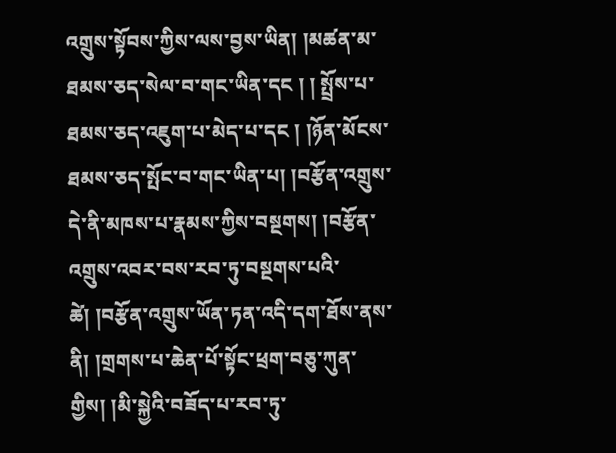འགྲུས་སྟོབས་ཀྱིས་ལས་བྱས་ཡིན། །མཚན་མ་ཐམས་ཅད་སེལ་བ་གང་ཡིན་དང ། ། སྤྲོས་པ་ཐམས་ཅད་འཇུག་པ་མེད་པ་དང ། །ཉོན་མོངས་ཐམས་ཅད་སྤོང་བ་གང་ཡིན་པ། །བརྩོན་འགྲུས་དེ་ནི་མཁས་པ་རྣམས་ཀྱིས་བསྔགས། །བརྩོན་འགྲུས་འབར་བས་རབ་ཏུ་བསྔགས་པའི་ཚེ། །བརྩོན་འགྲུས་ཡོན་ཏན་འདི་དག་ཐོས་ནས་ནི། །གྲགས་པ་ཆེན་པོ་སྟོང་ཕྲག་བཅུ་ཀུན་གྱིས། །མི་སྐྱེའི་བཟོད་པ་རབ་ཏུ་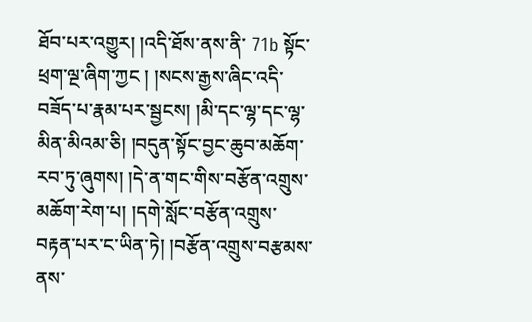ཐོབ་པར་འགྱུར། །འདི་ཐོས་ནས་ནི་ 71b སྟོང་ཕྲག་ལྔ་ཞིག་ཀྱང ། །སངས་རྒྱས་ཞིང་འདི་བཟོད་པ་རྣམ་པར་སྦྱངས། །མི་དང་ལྷ་དང་ལྷ་མིན་མིའམ་ཅི། །བདུན་སྟོང་བྱང་ཆུབ་མཆོག་རབ་ཏུ་ཞུགས། །དེ་ན་གང་གིས་བརྩོན་འགྲུས་མཆོག་རེག་པ། །དགེ་སློང་བརྩོན་འགྲུས་བརྟན་པར་ང་ཡིན་ཏེ། །བརྩོན་འགྲུས་བརྩམས་ནས་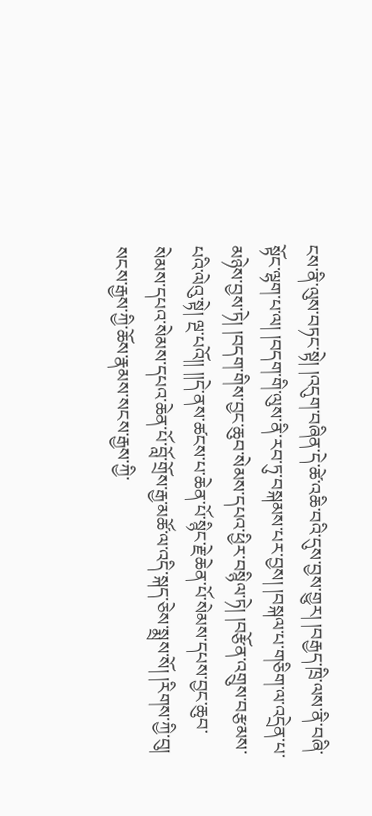ངས་ནི་ལུས་བཏང་སྟེ། །འདུག་བཞིན་དེ་ཚེ་འཆི་བའི་དུས་བྱས་གྱུར། །བརྒྱད་ཁྲི་ལས་ནི་བཞི་སྟོང་ལྷག་པ་ལ། །བདག་གི་ལུས་ནི་རབ་ཏུ་བསྐམས་པར་བྱས། །བསྐལ་པ་གཅིག་ལ་འདྲེན་པ་མཉེས་བྱས་ཏེ། །བདག་གིས་བྱང་ཆུབ་སེམས་དཔའ་ཕྱིར་བསྙིལ་ཏེ། །བརྩོན་འགྲུས་བརྩམས་པའི་ལེའུ་སྟེ། ལྔ་པའོ།། །།དེ་ནས་ཚངས་པ་ཆེན་པོ་སྙིང་རྗེ་ཆེན་པོ་སེམས་དཔས་བྱང་ཆུབ་སེམས་དཔའ་སེམས་དཔའ་ཆེན་པོ་བློ་གྲོས་རྒྱ་མཚོ་ལ་འདི་སྐད་ཅེས་སྨྲས་སོ། །རིགས་ཀྱི་བུ། སངས་རྒྱས་ཀྱི་ཆོས་རྣམས་སངས་རྒྱས་ཀྱི་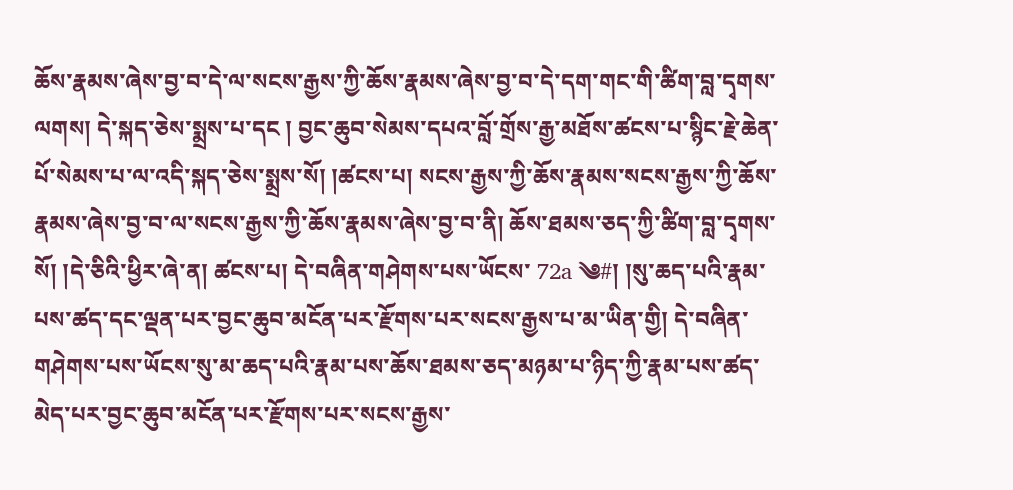ཆོས་རྣམས་ཞེས་བྱ་བ་དེ་ལ་སངས་རྒྱས་ཀྱི་ཆོས་རྣམས་ཞེས་བྱ་བ་དེ་དག་གང་གི་ཚིག་བླ་དྭགས་ལགས། དེ་སྐད་ཅེས་སྨྲས་པ་དང ། བྱང་ཆུབ་སེམས་དཔའ་བློ་གྲོས་རྒྱ་མཐོས་ཚངས་པ་སྙིང་རྗེ་ཆེན་པོ་སེམས་པ་ལ་འདི་སྐད་ཅེས་སྨྲས་སོ། །ཚངས་པ། སངས་རྒྱས་ཀྱི་ཆོས་རྣམས་སངས་རྒྱས་ཀྱི་ཆོས་རྣམས་ཞེས་བྱ་བ་ལ་སངས་རྒྱས་ཀྱི་ཆོས་རྣམས་ཞེས་བྱ་བ་ནི། ཆོས་ཐམས་ཅད་ཀྱི་ཚིག་བླ་དྭགས་སོ། །དེ་ཅིའི་ཕྱིར་ཞེ་ན། ཚངས་པ། དེ་བཞིན་གཤེགས་པས་ཡོངས་ 72a ༄#། །སུ་ཆད་པའི་རྣམ་པས་ཚད་དང་ལྡན་པར་བྱང་ཆུབ་མངོན་པར་རྫོགས་པར་སངས་རྒྱས་པ་མ་ཡིན་གྱི། དེ་བཞིན་གཤེགས་པས་ཡོངས་སུ་མ་ཆད་པའི་རྣམ་པས་ཆོས་ཐམས་ཅད་མཉམ་པ་ཉིད་ཀྱི་རྣམ་པས་ཚད་མེད་པར་བྱང་ཆུབ་མངོན་པར་རྫོགས་པར་སངས་རྒྱས་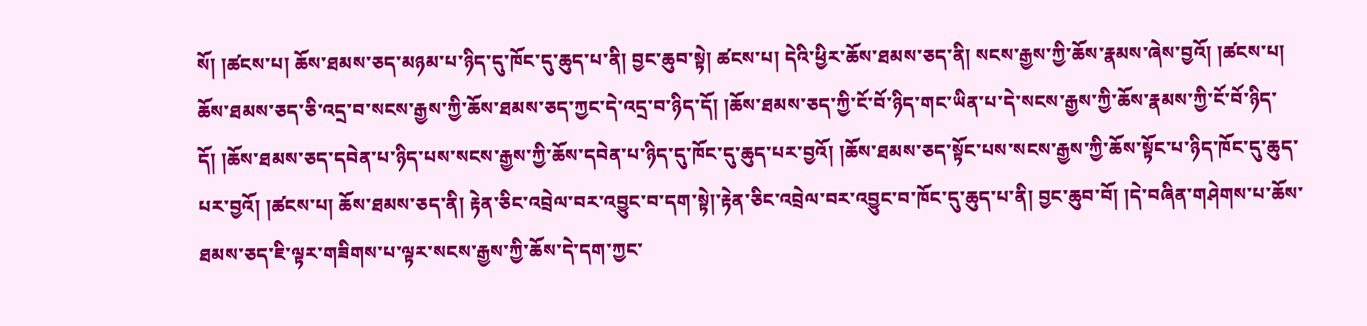སོ། །ཚངས་པ། ཆོས་ཐམས་ཅད་མཉམ་པ་ཉིད་དུ་ཁོང་དུ་ཆུད་པ་ནི། བྱང་ཆུབ་སྟེ། ཚངས་པ། དེའི་ཕྱིར་ཆོས་ཐམས་ཅད་ནི། སངས་རྒྱས་ཀྱི་ཆོས་རྣམས་ཞེས་བྱའོ། །ཚངས་པ། ཆོས་ཐམས་ཅད་ཅི་འདྲ་བ་སངས་རྒྱས་ཀྱི་ཆོས་ཐམས་ཅད་ཀྱང་དེ་འདྲ་བ་ཉིད་དོ། །ཆོས་ཐམས་ཅད་ཀྱི་ངོ་བོ་ཉིད་གང་ཡིན་པ་དེ་སངས་རྒྱས་ཀྱི་ཆོས་རྣམས་ཀྱི་ངོ་བོ་ཉིད་དོ། །ཆོས་ཐམས་ཅད་དབེན་པ་ཉིད་པས་སངས་རྒྱས་ཀྱི་ཆོས་དབེན་པ་ཉིད་དུ་ཁོང་དུ་ཆུད་པར་བྱའོ། །ཆོས་ཐམས་ཅད་སྟོང་པས་སངས་རྒྱས་ཀྱི་ཆོས་སྟོང་པ་ཉིད་ཁོང་དུ་ཆུད་པར་བྱའོ། །ཚངས་པ། ཆོས་ཐམས་ཅད་ནི། རྟེན་ཅིང་འབྲེལ་བར་འབྱུང་བ་དག་སྟེ།་རྟེན་ཅིང་འབྲེལ་བར་འབྱུང་བ་ཁོང་དུ་ཆུད་པ་ནི། བྱང་ཆུབ་བོ། །དེ་བཞིན་གཤེགས་པ་ཆོས་ཐམས་ཅད་ཇི་ལྟར་གཟིགས་པ་ལྟར་སངས་རྒྱས་ཀྱི་ཆོས་དེ་དག་ཀྱང་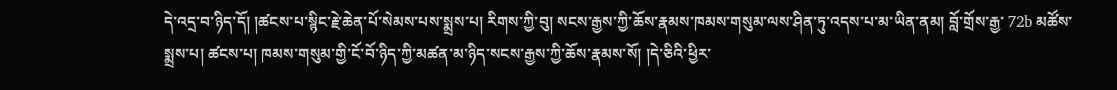དེ་འདྲ་བ་ཉིད་དོ། །ཚངས་པ་སྙིང་རྗེ་ཆེན་པོ་སེམས་པས་སྨྲས་པ། རིགས་ཀྱི་བུ། སངས་རྒྱས་ཀྱི་ཆོས་རྣམས་ཁམས་གསུམ་ལས་ཤིན་ཏུ་འདས་པ་མ་ཡིན་ནམ། བློ་གྲོས་རྒྱ་ 72b མཚོས་སྨྲས་པ། ཚངས་པ། ཁམས་གསུམ་གྱི་ངོ་བོ་ཉིད་ཀྱི་མཚན་མ་ཉིད་སངས་རྒྱས་ཀྱི་ཆོས་རྣམས་སོ། །དེ་ཅིའི་ཕྱིར་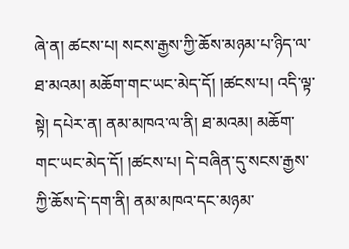ཞེ་ན། ཚངས་པ། སངས་རྒྱས་ཀྱི་ཆོས་མཉམ་པ་ཉིད་ལ་ཐ་མའམ། མཆོག་གང་ཡང་མེད་དོ། །ཚངས་པ། འདི་ལྟ་སྟེ། དཔེར་ན། ནམ་མཁའ་ལ་ནི། ཐ་མའམ། མཆོག་གང་ཡང་མེད་དོ། །ཚངས་པ། དེ་བཞིན་དུ་སངས་རྒྱས་ཀྱི་ཆོས་དེ་དག་ནི། ནམ་མཁའ་དང་མཉམ་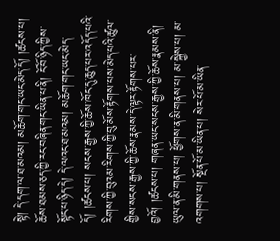སྟེ། དེ་དག་ལ་ཐ་མའམ། མཆོག་གང་ཡང་མེད་དོ། །ཚངས་པ། ཆོས་ཐམས་ཅད་ཀྱི་རང་བཞིན་གང་ཡིན་པ་ནི། ངོ་བོ་ཉིད་ཀྱིས་སྟོང་པ་ཉིད་དེ། དེ་ལའང་ཐ་མའམ། མཆོག་གང་ཡང་མེད་དོ། །ཚངས་པ། སངས་རྒྱས་ཀྱི་ཆོས་ཁོང་དུ་ཆུད་པར་འདོད་པའི་རིགས་ཀྱི་བུའམ་རིགས་ཀྱི་བུ་མོས་རྟོགས་པས་མེད་པའི་ཚུལ་གྱིས་སངས་རྒྱས་ཀྱི་ཆོས་རྣམས་དེ་ལྟར་རྟོགས་པར་བྱའོ། །ཚངས་པ། གཞན་ཡང་སངས་རྒྱས་ཀྱི་ཆོས་རྣམས་ནི། ཡུལ་ན་མི་གནས་པ། ཕྱོགས་ན་མི་གནས་པ། མ་སྐྱེས་པ། མ་འགགས་པ། སྔོན་པོ་མ་ཡིན་པ། སེར་པོ་མ་ཡིན་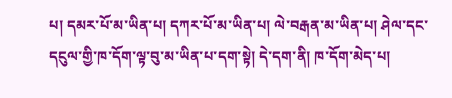པ། དམར་པོ་མ་ཡིན་པ། དཀར་པོ་མ་ཡིན་པ། ལེ་བརྒན་མ་ཡིན་པ། ཤེལ་དང་དངུལ་གྱི་ཁ་དོག་ལྟ་བུ་མ་ཡིན་པ་དག་སྟེ། དེ་དག་ནི། ཁ་དོག་མེད་པ།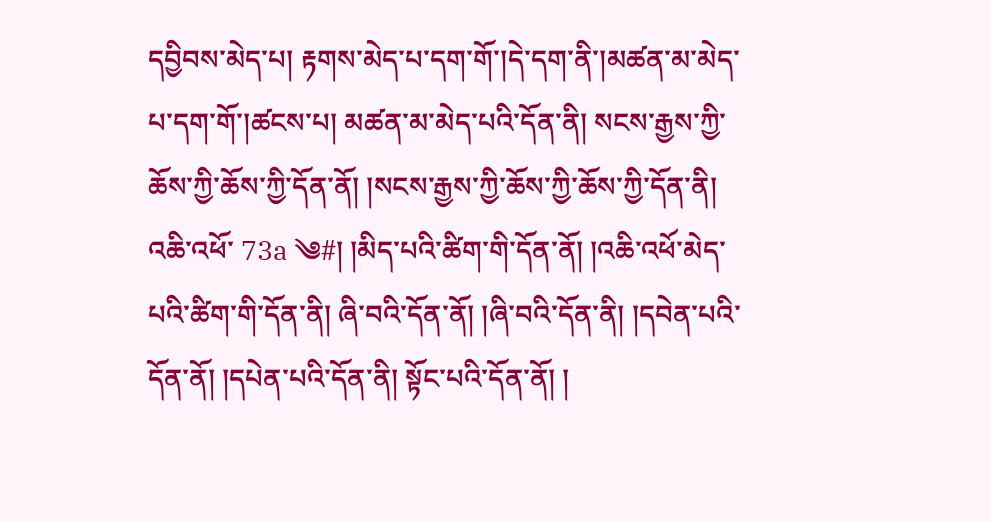དབྱིབས་མེད་པ། རྟགས་མེད་པ་དག་གོ་།དེ་དག་ནི་།མཚན་མ་མེད་པ་དག་གོ་།ཚངས་པ། མཚན་མ་མེད་པའི་དོན་ནི། སངས་རྒྱས་ཀྱི་ཆོས་ཀྱི་ཆོས་ཀྱི་དོན་ནོ། །སངས་རྒྱས་ཀྱི་ཆོས་ཀྱི་ཆོས་ཀྱི་དོན་ནི། འཆི་འཕོ་ 73a ༄#། །མིད་པའི་ཚིག་གི་དོན་ནོ། །འཆི་འཕོ་མེད་པའི་ཚིག་གི་དོན་ནི། ཞི་བའི་དོན་ནོ། །ཞི་བའི་དོན་ནི། །དབེན་པའི་དོན་ནོ། །དཔེན་པའི་དོན་ནི། སྟོང་པའི་དོན་ནོ། །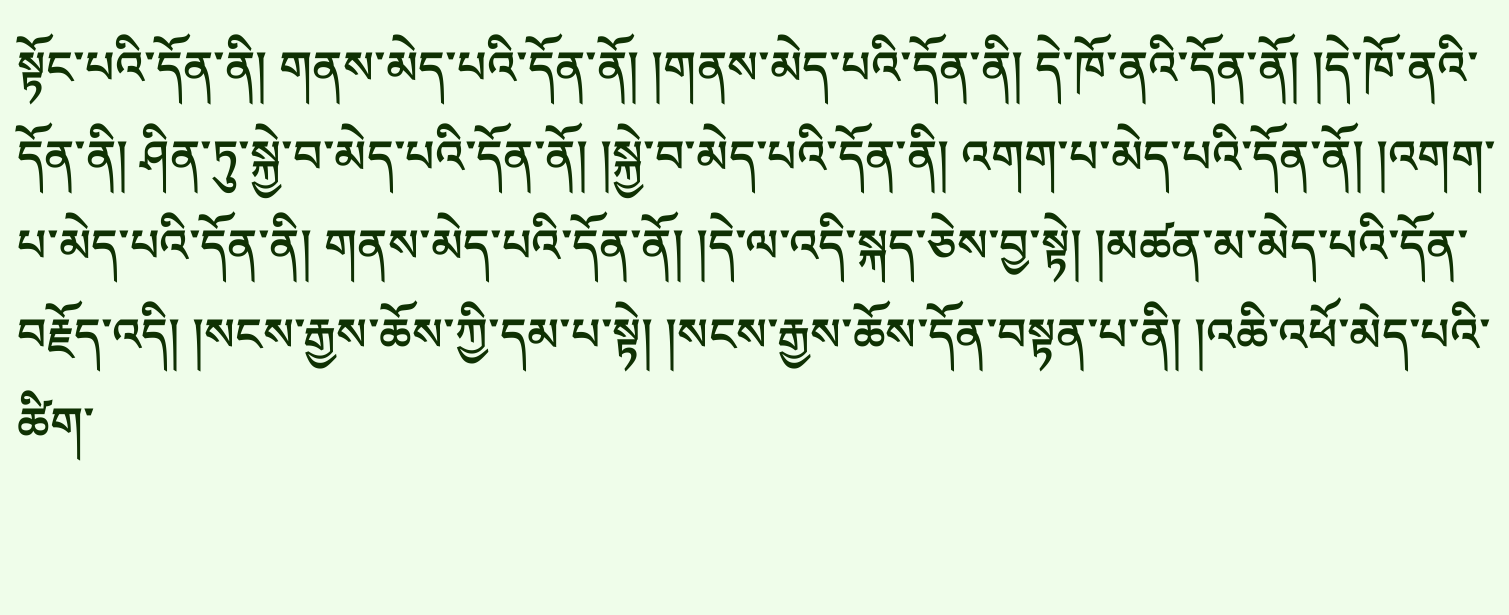སྟོང་པའི་དོན་ནི། གནས་མེད་པའི་དོན་ནོ། །གནས་མེད་པའི་དོན་ནི། དེ་ཁོ་ནའི་དོན་ནོ། །དེ་ཁོ་ནའི་དོན་ནི། ཤིན་ཏུ་སྐྱེ་བ་མེད་པའི་དོན་ནོ། །སྐྱེ་བ་མེད་པའི་དོན་ནི། འགག་པ་མེད་པའི་དོན་ནོ། །འགག་པ་མེད་པའི་དོན་ནི། གནས་མེད་པའི་དོན་ནོ། །དེ་ལ་འདི་སྐད་ཅེས་བྱ་སྟེ། །མཚན་མ་མེད་པའི་དོན་བརྗོད་འདི། །སངས་རྒྱས་ཆོས་ཀྱི་དམ་པ་སྟེ། །སངས་རྒྱས་ཆོས་དོན་བསྟན་པ་ནི། །འཆི་འཕོ་མེད་པའི་ཚིག་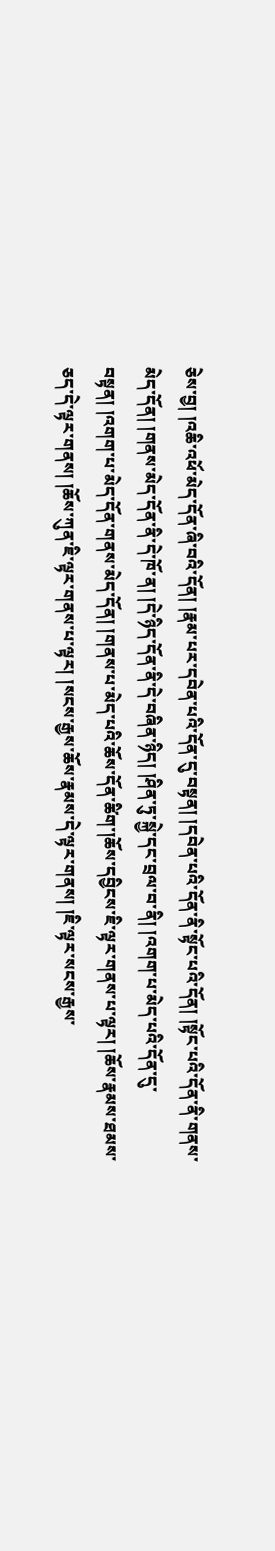ཅེས་བྱ། །འཆི་འཕོ་མེད་དོན་ཞི་བའི་དོན། །རྣམ་པར་དབེན་པའི་དོན་དུ་བསྟན། །དབེན་པའི་དོན་ནི་སྟོང་པའི་དོན། །སྟོང་པའི་དོན་ནི་གནས་མེད་དོན། །གནས་མེད་དོན་ནི་དེ་ཁོ་ན། །དེ་ཉིད་དོན་ནི་དེ་བཞིན་ཉིད། །ཤིན་ཏུ་སྐྱེ་དང་བྲལ་བ་ནི། །འགག་པ་མེད་པའི་དོན་དུ་བསྟན། །འགག་པ་མེད་དོན་གནས་མེད་དོན། །གནས་པ་མེད་པའི་ཆོས་དོན་ཚིག་།ཆོས་དབྱིངས་ཇི་ལྟར་གནས་པ་ལྟར། །ཆོས་རྣམས་ཐམས་ཅད་དེ་ལྟར་གནས། །ཆོས་ཀུན་ཇི་ལྟར་གནས་པ་ལྟར། །སངས་རྒྱས་ཆོས་རྣམས་དེ་ལྟར་གནས། །ཇི་ལྟར་སངས་རྒྱས་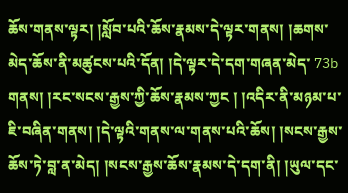ཆོས་གནས་ལྟར། །སློབ་པའི་ཆོས་རྣམས་དེ་ལྟར་གནས། །ཆགས་མེད་ཆོས་ནི་མཚུངས་པའི་དོན། །དེ་ལྟར་དེ་དག་གཞན་མེད་ 73b གནས། །རང་སངས་རྒྱས་ཀྱི་ཆོས་རྣམས་ཀྱང ། །འདིར་ནི་མཉམ་པ་ཇི་བཞིན་གནས། །དེ་ལྟའི་གནས་ལ་གནས་པའི་ཆོས། །སངས་རྒྱས་ཆོས་ཏེ་བླ་ན་མེད། །སངས་རྒྱས་ཆོས་རྣམས་དེ་དག་ནི། །ཡུལ་དང་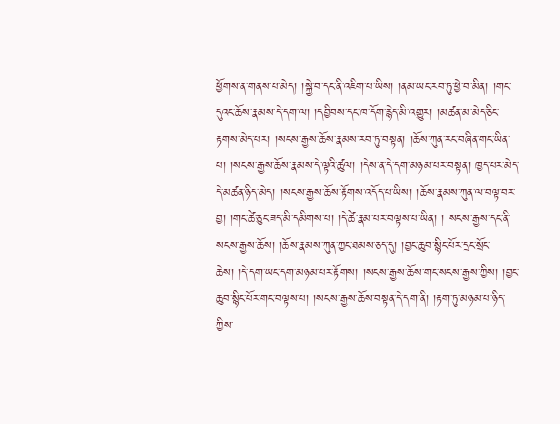ཕྱོགས་ན་གནས་པ་མེད། །སྐྱེ་བ་དང་ནི་འཇིག་པ་ཡིས། །ནམ་ཡང་རབ་ཏུ་ཕྱེ་བ་མིན། །གང་དུའང་ཆོས་རྣམས་དེ་དག་ལ། །དབྱིབས་དང་ཁ་དོག་རྙེད་མི་འགྱུར། །མཚན་མ་མེད་ཅིང་རྟགས་མེད་པར། །སངས་རྒྱས་ཆོས་རྣམས་རབ་ཏུ་བསྟན། །ཆོས་ཀུན་རང་བཞིན་གང་ཡིན་པ། །སངས་རྒྱས་ཆོས་རྣམས་དེ་ལྟའི་ཚུལ། །དེས་ན་དེ་དག་མཉམ་པར་བསྟན། ཁྱད་པར་མེད་དེ་མཚན་ཉིད་མེད། །སངས་རྒྱས་ཆོས་རྟོགས་འདོད་པ་ཡིས། །ཆོས་རྣམས་ཀུན་ལ་བལྟ་བར་བྱ། །གང་ཚེ་ཅུང་ཟད་མི་དམིགས་པ། །དེ་ཚེ་རྣམ་པར་བལྟས་པ་ཡིན། ། སངས་རྒྱས་དང་ནི་སངས་རྒྱས་ཆོས། །ཆོས་རྣམས་ཀུན་ཀྱང་ཐམས་ཅད་དུ། །བྱང་ཆུབ་སྙིང་པོར་དྲང་སྲོང་ཆེས། །དེ་དག་ཡང་དག་མཉམ་པར་རྟོགས། །སངས་རྒྱས་ཆོས་གང་སངས་རྒྱས་ཀྱིས། །བྱང་ཆུབ་སྙིང་པོར་གང་བལྟས་པ། །སངས་རྒྱས་ཆོས་བསྟན་དེ་དག་ནི། །རྟག་ཏུ་མཉམ་པ་ཉིད་ཀྱིས་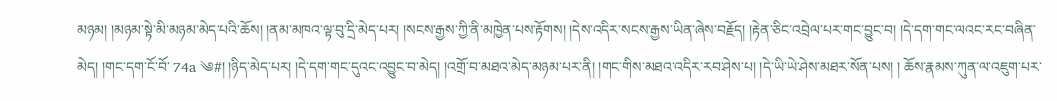མཉམ། །མཉམ་སྟེ་མི་མཉམ་མེད་པའི་ཆོས། །ནམ་མཁའ་ལྟ་བུ་དྲི་མེད་པར། །སངས་རྒྱས་ཀྱི་ནི་མཁྱེན་པས་རྟོགས། །དེས་འདིར་སངས་རྒྱས་ཡིན་ཞེས་བརྗོད། །རྟེན་ཅིང་འབྲེལ་པར་གང་བྱུང་བ། །དེ་དག་གང་ལའང་རང་བཞིན་མེད། །གང་དག་ངོ་བོ་ 74a ༄#། །ཉིད་མེད་པར། །དེ་དག་གང་དུའང་འབྱུང་བ་མེད། །འགྲོ་བ་མཐའ་མེད་མཉམ་པར་ནི། །གང་གིས་མཐའ་འདིར་རབ་ཤེས་པ། །དེ་ཡི་ཡེ་ཤེས་མཐར་སོན་པས། ། ཆོས་རྣམས་ཀུན་ལ་འཇུག་པར་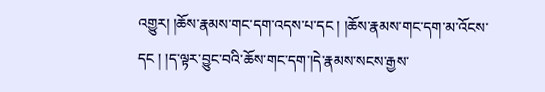འགྱུར། །ཆོས་རྣམས་གང་དག་འདས་པ་དང ། །ཆོས་རྣམས་གང་དག་མ་འོངས་དང ། །ད་ལྟར་བྱུང་བའི་ཆོས་གང་དག་།དེ་རྣམས་སངས་རྒྱས་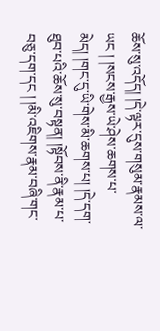ཆོས་སུ་འདོད། །དེ་ལྟར་དུས་གསུམ་རྣམས་ལ་ཡང ། །སངས་རྒྱས་ཡེ་ཤེས་ཆགས་པ་མེད། །གང་དུ་ཡི་གེས་མི་ཆགས་པ། །དེ་དག་ཐུབ་པའི་ཆོས་སུ་བསྟན། །སྟོབས་ནི་རྣམ་པ་བཅུ་དག་དང ། །མི་འཇིགས་རྣམ་བཞི་གང་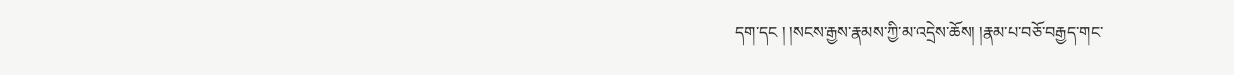དག་དང ། །སངས་རྒྱས་རྣམས་ཀྱི་མ་འདྲེས་ཆོས། །རྣམ་པ་བཅོ་བརྒྱད་གང་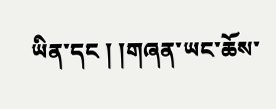ཡིན་དང ། །གཞན་ཡང་ཆོས་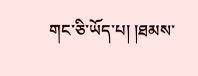གང་ཅི་ཡོད་པ། །ཐམས་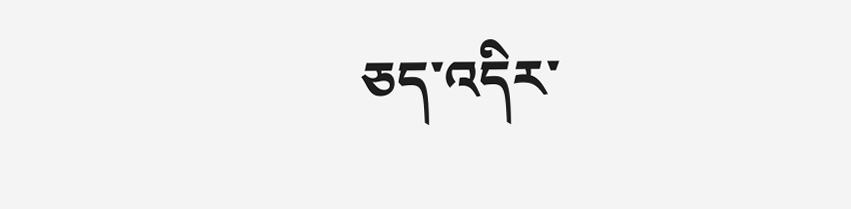ཅད་འདིར་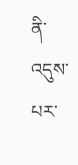ནི་འདུས་པར་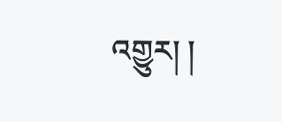འགྱུར། །